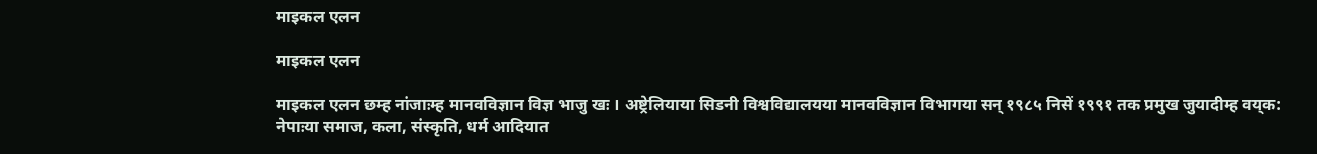माइकल एलन

माइकल एलन

माइकल एलन छम्ह नांजाःम्ह मानवविज्ञान विज्ञ भाजु खः । अष्ट्रेलियाया सिडनी विश्वविद्यालयया मानवविज्ञान विभागया सन् १९८५ निसें १९९१ तक प्रमुख जुयादीम्ह वय्‌क: नेपाःया समाज, कला, संस्कृति, धर्म आदियात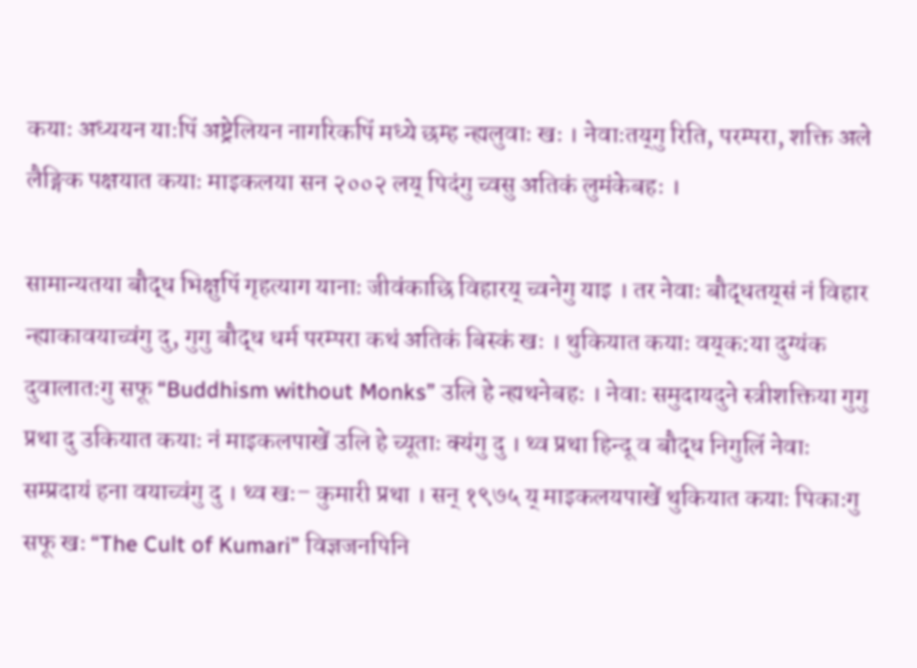कयाः अध्ययन याःपिं अष्ट्रेलियन नागरिकपिं मध्ये छम्ह न्ह्यलुवाः खः । नेवाःतय्‌गु रिति, परम्परा, शक्ति अले लैङ्गिक पक्षयात कयाः माइकलया सन २००२ लय् पिदंगु च्वसु अतिकं लुमंकेबहः ।

सामान्यतया बौद्ध भिक्षुपिं गृहत्याग यानाः जीवंकाछि विहारय् च्वनेगु याइ । तर नेवाः बौद्धतय्‌सं नं विहार न्ह्याकावयाच्वंगु दु, गुगु बौद्ध धर्म परम्परा कथं अतिकं बिस्कं खः । थुकियात कयाः वय्‌क:या दुग्यंक दुवालातःगु सफू “Buddhism without Monks” उलि हे न्ह्यथनेबहः । नेवाः समुदायदुने स्त्रीशक्तिया गुगु प्रथा दु उकियात कयाः नं माइकलपाखें उलि हे च्यूताः क्यंगु दु । थ्व प्रथा हिन्दू व बौद्ध निगुलिं नेवाः सम्प्रदायं हना वयाच्वंगु दु । थ्व खः– कुमारी प्रथा । सन् १९७५ य् माइकलयपाखें थुकियात कयाः पिकाःगु सफू खः “The Cult of Kumari” विज्ञजनपिनि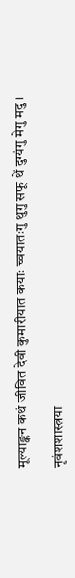मूल्याङ्कन कथं जीवित देवी कुमारीयात कयाः च्वयातःगु थुगु सफू थें दुग्यंगु मेगु मदु ।

नृवंशशास्त्रया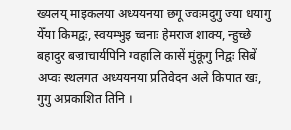ख्यलय् माइकलया अध्ययनया छगू ज्वःमदुगु ज्या धयागु येँया किमद्वः, स्वयम्भुइ च्वनाः हेमराज शाक्य, न्हुच्छे बहादुर बज्राचार्यपिनि ग्वहालि कासें मुंकूगु निद्वः सिबें अप्वः स्थलगत अध्ययनया प्रतिवेदन अले किपात खः, गुगु अप्रकाशित तिनि ।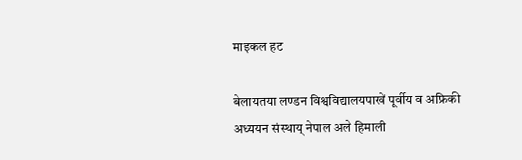माइकल हट

बेलायतया लण्डन विश्वविद्यालयपाखें पूर्वीय व अफ्रिकी अध्ययन संस्थाय् नेपाल अले हिमाली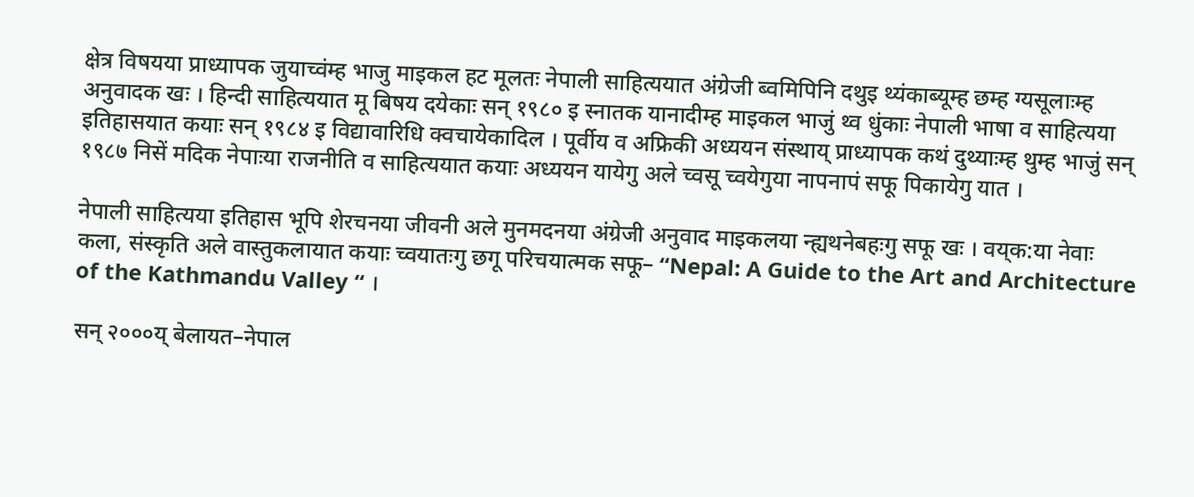क्षेत्र विषयया प्राध्यापक जुयाच्वंम्ह भाजु माइकल हट मूलतः नेपाली साहित्ययात अंग्रेजी ब्वमिपिनि दथुइ थ्यंकाब्यूम्ह छम्ह ग्यसूलाःम्ह अनुवादक खः । हिन्दी साहित्ययात मू बिषय दयेकाः सन् १९८० इ स्नातक यानादीम्ह माइकल भाजुं थ्व धुंकाः नेपाली भाषा व साहित्यया इतिहासयात कयाः सन् १९८४ इ विद्यावारिधि क्वचायेकादिल । पूर्वीय व अफ्रिकी अध्ययन संस्थाय् प्राध्यापक कथं दुथ्याःम्ह थुम्ह भाजुं सन् १९८७ निसें मदिक नेपाःया राजनीति व साहित्ययात कयाः अध्ययन यायेगु अले च्वसू च्वयेगुया नापनापं सफू पिकायेगु यात ।

नेपाली साहित्यया इतिहास भूपि शेरचनया जीवनी अले मुनमदनया अंग्रेजी अनुवाद माइकलया न्ह्यथनेबहःगु सफू खः । वय्‌क:या नेवाः कला, संस्कृति अले वास्तुकलायात कयाः च्वयातःगु छगू परिचयात्मक सफू– “Nepal: A Guide to the Art and Architecture of the Kathmandu Valley “ ।

सन् २०००य् बेलायत–नेपाल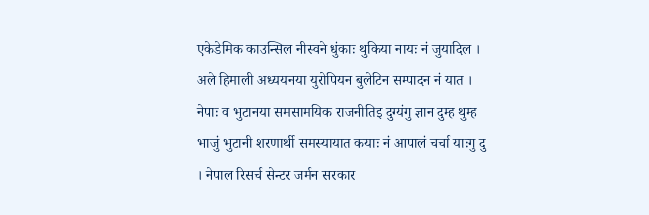एकेडेमिक काउन्सिल नीस्वने धुंकाः थुकिया नायः नं जुयादिल । अले हिमाली अध्ययनया युरोपियन बुलेटिन सम्पादन नं यात । नेपाः व भुटानया समसामयिक राजनीतिइ दुग्यंगु ज्ञान दुम्ह थुम्ह भाजुं भुटानी शरणार्थी समस्यायात कयाः नं आपालं चर्चा याःगु दु । नेपाल रिसर्च सेन्टर जर्मन सरकार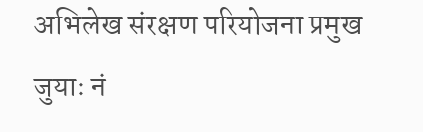अभिलेख संरक्षण परियोजना प्रमुख जुयाः नं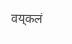वय्‌कलं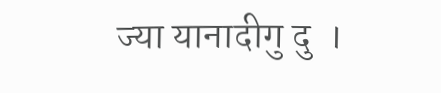ज्या यानादीगु दु  ।